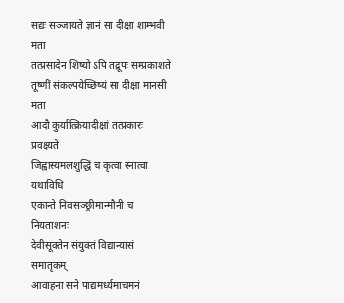सद्यः सञ्जायते ज्ञानं सा दीक्षा शाम्भवी मता
तत्प्रसादेन शिष्यो ऽपि तद्रूपः सम्प्रकाशते
तूष्णीं संकल्पयेच्छिष्यं सा दीक्षा मानसी मता
आदौ कुर्यात्क्रियादीक्षां तत्प्रकारः प्रवक्ष्यते
जिह्वास्यमलशुद्धिं च कृत्वा स्नात्वा यथाविधि
एकान्ते निवसञ्छ्रीमान्मौनी च नियताशनः
देवीसूक्तेन संयुक्तं विद्यान्यासं समातृकम्
आवाहना सने पाद्यमर्ध्यमाचमनं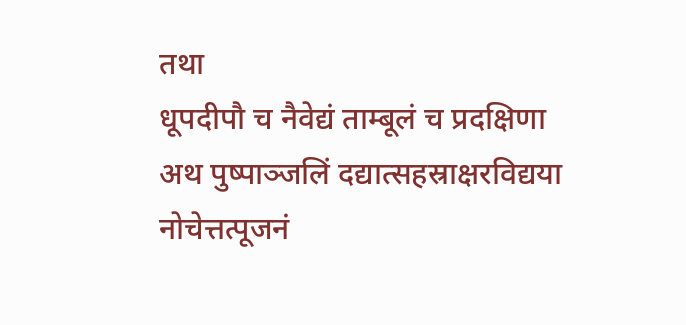तथा
धूपदीपौ च नैवेद्यं ताम्बूलं च प्रदक्षिणा
अथ पुष्पाञ्जलिं दद्यात्सहस्राक्षरविद्यया
नोचेत्तत्पूजनं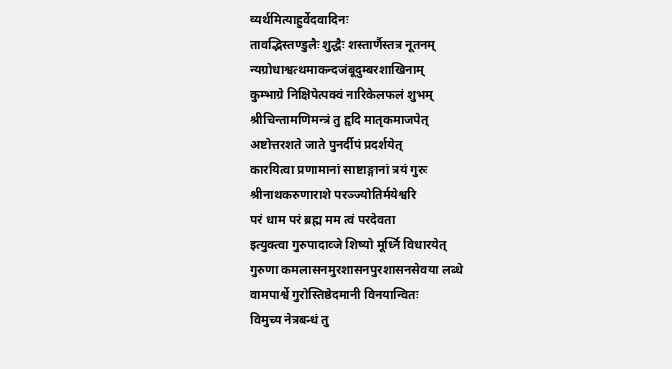व्यर्थमित्याहुर्वेदवादिनः
तावद्भिस्तण्डुलैः शुद्धैः शस्तार्णैस्तत्र नूतनम्
न्यग्रोधाश्वत्थमाकन्दजंबूदुम्बरशाखिनाम्
कुम्भाग्रे निक्षिपेत्पक्वं नारिकेलफलं शुभम्
श्रीचिन्तामणिमन्त्रं तु हृदि मातृकमाजपेत्
अष्टोत्तरशते जाते पुनर्दीपं प्रदर्शयेत्
कारयित्वा प्रणामानां साष्टाङ्गानां त्रयं गुरुः
श्रीनाथकरुणाराशे परञ्ज्योतिर्मयेश्वरि
परं धाम परं ब्रह्म मम त्वं परदेवता
इत्युक्त्वा गुरुपादाव्जे शिष्यो मूर्ध्नि विधारयेत्
गुरुणा कमलासनमुरशासनपुरशासनसेवया लब्धे
वामपार्श्वे गुरोस्तिष्ठेदमानी विनयान्वितः
विमुच्य नेत्रबन्धं तु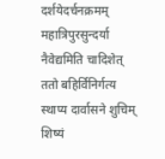दर्शयेदर्चनक्रमम्
महात्रिपुरसुन्दर्या नैवेद्यमिति चादिशेत्
ततो बहिर्विनिर्गत्य स्थाप्य दार्वासने शुचिम्
शिष्यं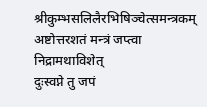श्रीकुम्भसलिलैरभिषिञ्चेत्समन्त्रकम्
अष्टोत्तरशतं मन्त्रं जप्त्वा निद्रामथाविशेत्
दुःस्वप्ने तु जपं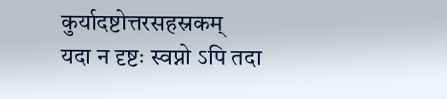कुर्यादष्टोत्तरसहस्रकम्
यदा न दृष्टः स्वप्नो ऽपि तदा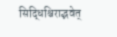सिद्धिश्चिराद्भवेत्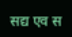सद्य एव स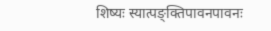शिष्यः स्यात्पङ्क्तिपावनपावनः